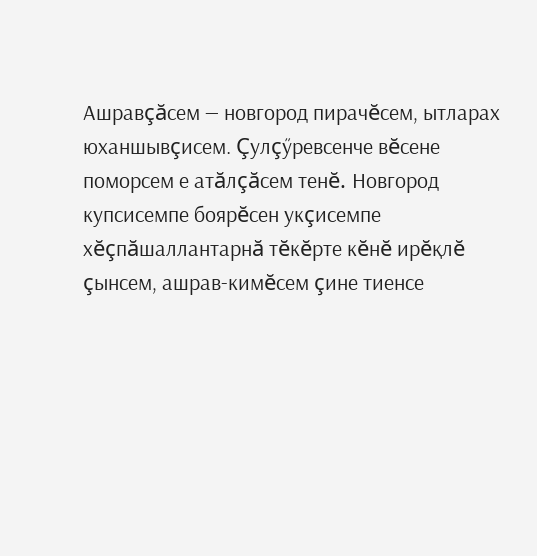Ашравçăсем — новгород пирачĕсем, ытларах юханшывçисем. Çулçӳревсенче вĕсене поморсем е атăлçăсем тенĕ. Новгород купсисемпе боярĕсен укçисемпе хĕçпăшаллантарнă тĕкĕрте кĕнĕ ирĕқлĕ çынсем, ашрав-кимĕсем çине тиенсе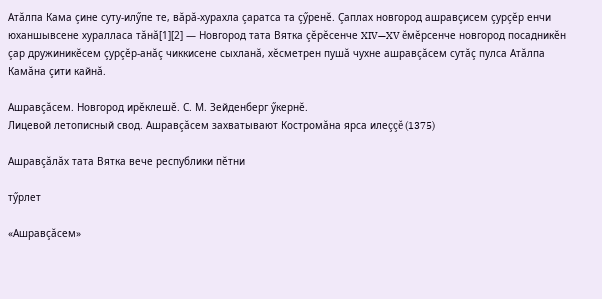Атăлпа Кама çине суту-илӳпе те, вăрă-хурахла çаратса та çӳренĕ. Çаплах новгород ашравçисем çурçĕр енчи юханшывсене хуралласа тăнă[1][2] — Новгород тата Вятка çĕрĕсенче XIV—XV ĕмĕрсенче новгород посадникĕн çар дружиникĕсем çурçĕр-анăç чиккисене сыхланă, хĕсметрен пушă чухне ашравçăсем сутăç пулса Атăлпа Камăна çити кайнă.

Ашравçăсем. Новгород ирĕклешĕ. С. М. Зейденберг ӳкернĕ.
Лицевой летописный свод. Ашравçăсем захватывают Костромăна ярса илеççĕ (1375)

Ашравçăлăх тата Вятка вече республики пĕтни

тӳрлет

«Ашравçăсем»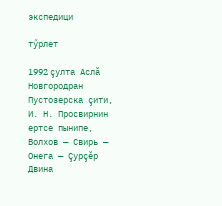экспедици

тӳрлет

1992 çулта Аслă Новгородран Пустозерска çити, И. Н. Просвирнин ертсе пынипе, Волхов — Свирь — Онега — Çурçĕр Двина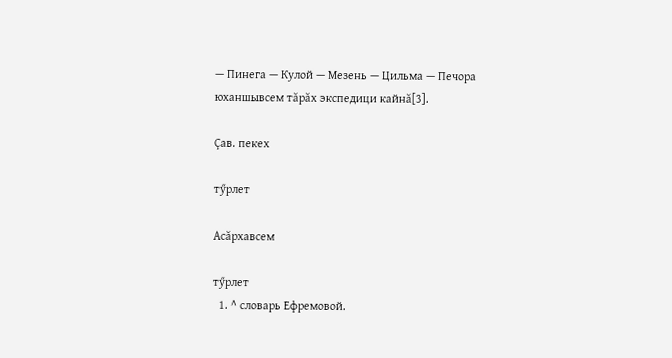— Пинега — Кулой — Мезень — Цильма — Печора юханшывсем тăрăх экспедици кайнă[3].

Çав. пекех

тӳрлет

Асăрхавсем

тӳрлет
  1. ^ словарь Ефремовой.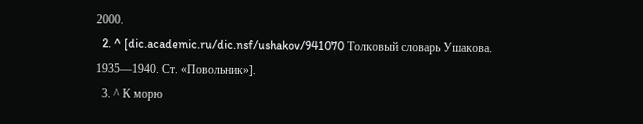2000.
  2. ^ [dic.academic.ru/dic.nsf/ushakov/941070 Толковый словарь Ушакова. 1935—1940. Ст. «Повольник»].
  3. ^ К морю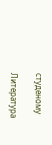студеному

Литература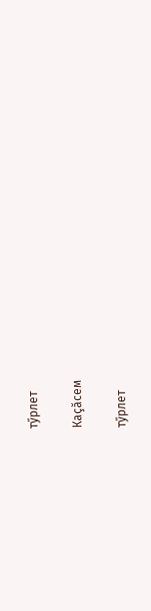тӳрлет

Каçăсем

тӳрлет